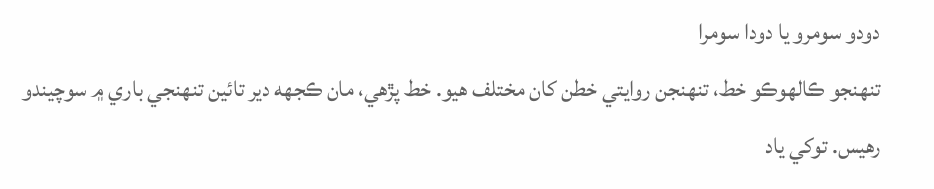دودو سومرو يا دودا سومرا
تنهنجو ڪالهوڪو خط، تنهنجن روايتي خطن کان مختلف هيو. خط پڙهي، مان ڪجهه دير تائين تنهنجي باري ۾ سوچيندو رهيس. توکي ياد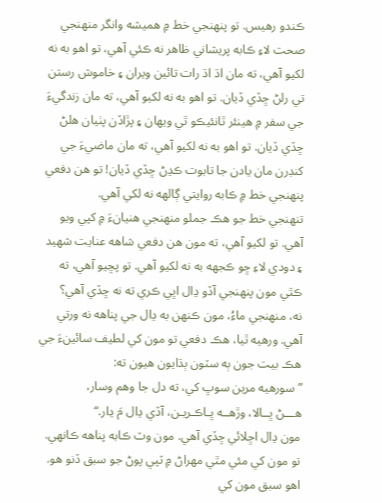ڪندو رهيس. تو پنهنجي خط ۾ هميشه وانگر منهنجي صحت لاءِ ڪابه پريشاني ظاهر نه ڪئي آهي، تو اهو به نه لکيو آهي، ته مان اڌ اڌ رات تائين ويران ۽ خاموش رستن تي رلڻ ڇڏي ڏيان. تو اهو به نه لکيو آهي، ته مان زندگيءَ جي سفر ۾ هينئر ٿانئيڪو ٿي ويهان ۽ پڙاڏن پٺيان هلڻ ڇڏي ڏيان. تو اهو به نه لکيو آهي، ته مان ماضيءَ جي کنڊرن مان يادن جا تابوت ڪڍڻ ڇڏي ڏيان! تو هن دفعي پنهنجي خط ۾ ڪابه روايتي ڳالهه نه لکي آهي.
تنهنجي خط جو هڪ جملو منهنجي هنيانءَ ۾ کپي ويو آهي. تو لکيو آهي، ته مون هن دفعي شاهه عنايت شهيد ۽ دودي لاءِ ڇو ڪجهه به نه لکيو آهي. تو پڇيو آهي، ته ڪٿي مون پنهنجي آڏو ڍال اڀي ڪري ته نه ڇڏي آهي؟
نه، منهنجي ماءُ، مون ڪنهن به ڍال جي پناهه نه ورتي آهي. ورهيه ٿيا، هڪ دفعي تو مون کي لطيف سائينءَ جي هڪ بيت جون ٻه سٽون ٻڌايون هيون ته:
”سورهيه مرين سوڀ کي، ته دل جا وهم وسار،
هـــڻ ڀــالا، وڙهــه ڀـاڪـريـن، آڏي ڍال مَ ڍار.“
مون ڍال اڇلائي ڇڏي آهي. مون وٽ ڪابه پناهه ڪانهي. تو مون کي مئي مٿي مهراڻ ۾ ٽپي پوڻ جو سبق ڏنو هو. اهو سبق مون کي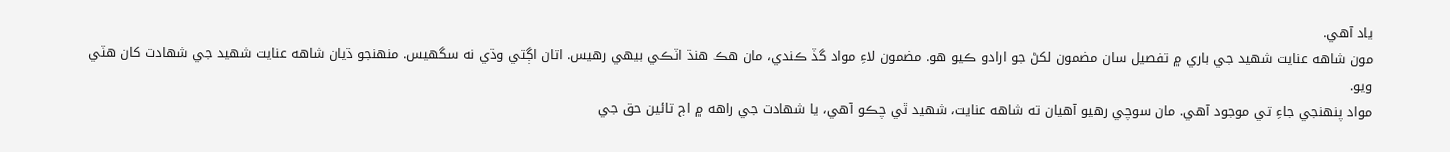ياد آهي.
مون شاهه عنايت شهيد جي باري ۾ تفصيل سان مضمون لکڻ جو ارادو ڪيو هو. مضمون لاءِ مواد گڏ ڪندي، مان هڪ هنڌ اٽڪي بيهي رهيس. اتان اڳتي وڌي نه سگهيس. منهنجو ڌيان شاهه عنايت شهيد جي شهادت کان هٽي ويو.
مواد پنهنجي جاءِ تي موجود آهي. مان سوچي رهيو آهيان ته شاهه عنايت، شهيد ٿي چڪو آهي، يا شهادت جي راهه ۾ اڄ تائين حق جي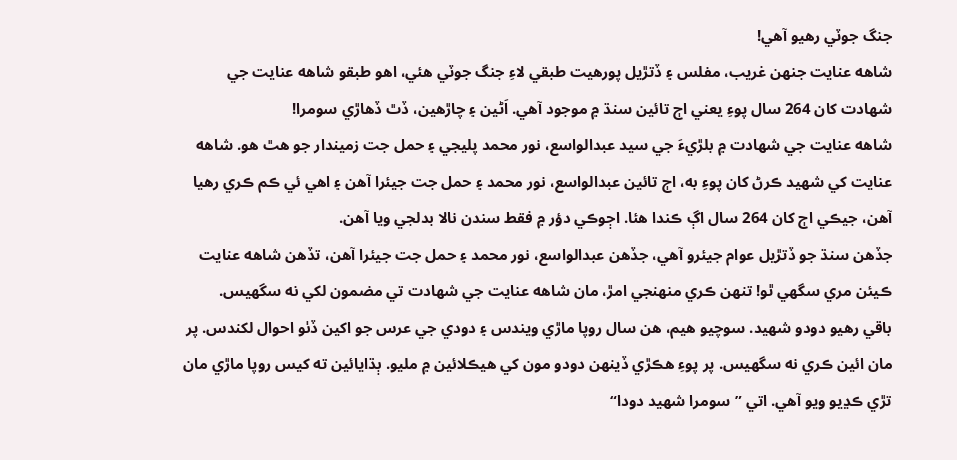جنگ جوٽي رهيو آهي!
شاهه عنايت جنهن غريب، مفلس ۽ ڏتڙيل پورهيت طبقي لاءِ جنگ جوٽي هئي، اهو طبقو شاهه عنايت جي شهادت کان 264 سال پوءِ يعني اڄ تائين سنڌ ۾ موجود آهي. اَڻين ۽ چاڙهين، ڏٿ ڏهاڙي سومرا!
شاهه عنايت جي شهادت ۾ بلڙيءَ جي سيد عبدالواسع، نور محمد پليجي ۽ حمل جت زميندار جو هٿ هو. شاهه عنايت کي شهيد ڪرڻ کان پوءِ به، اڄ تائين عبدالواسع، نور محمد ۽ حمل جت جيئرا آهن ۽ اهي ئي ڪم ڪري رهيا آهن، جيڪي اڄ کان 264 سال اڳ ڪندا هئا. اڄوڪي دؤر ۾ فقط سندن نالا بدلجي ويا آهن.
جڏهن سنڌ جو ڏتڙيل عوام جيئرو آهي، جڏهن عبدالواسع، نور محمد ۽ حمل جت جيئرا آهن، تڏهن شاهه عنايت ڪيئن مري سگهي ٿو! تنهن ڪري منهنجي امڙ، مان شاهه عنايت جي شهادت تي مضمون لکي نه سگهيس.
باقي رهيو دودو شهيد. سوچيو هيم، هن سال روپا ماڙي ويندس ۽ دودي جي عرس جو اکين ڏٺو احوال لکندس. پر مان ائين ڪري نه سگهيس. پر پوءِ هڪڙي ڏينهن دودو مون کي هيڪلائين ۾ مليو. ٻڌايائين ته کيس روپا ماڙي مان تڙي ڪڍيو ويو آهي. اتي ”سومرا شهيد دودا“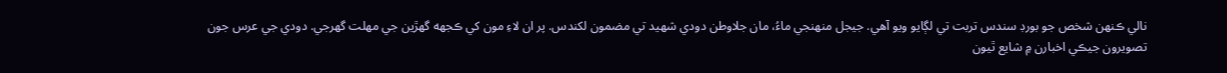نالي ڪنهن شخص جو بورڊ سندس تربت تي لڳايو ويو آهي. جيجل منهنجي ماءُ، مان جلاوطن دودي شهيد تي مضمون لکندس. پر ان لاءِ مون کي ڪجهه گهڙين جي مهلت گهرجي. دودي جي عرس جون تصويرون جيڪي اخبارن ۾ شايع ٿيون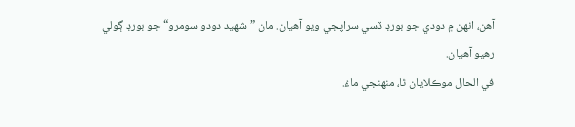آهن، انهن ۾ دودي جو بورڊ ڏسي سراپجي ويو آهيان. مان ”شهيد دودو سومرو“ جو بورڊ ڳولي رهيو آهيان.
في الحال موڪلايان ٿا، منهنجي ماءُ.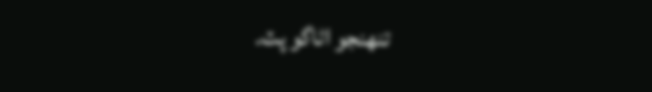تنهنجو اڻاگو پٽ.